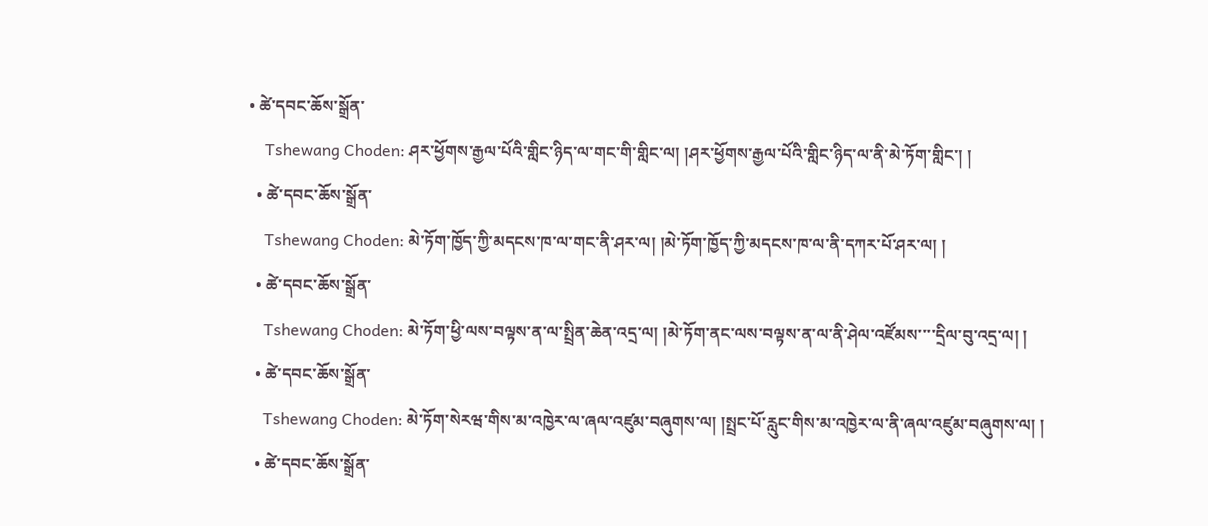• ཚེ་དབང་ཆོས་སྒྲོན་
    Tshewang Choden: ཤར་ཕྱོགས་རྒྱལ་པོའི་གླིང་ཉིད་ལ་གང་གི་གླིང་ལ། །ཤར་ཕྱོགས་རྒྱལ་པོའི་གླིང་ཉིད་ལ་ནི་མེ་ཏོག་གླིང་། །
  • ཚེ་དབང་ཆོས་སྒྲོན་
    Tshewang Choden: མེ་ཏོག་ཁྱོད་ཀྱི་མདངས་ཁ་ལ་གང་ནི་ཤར་ལ། །མེ་ཏོག་ཁྱོད་ཀྱི་མདངས་ཁ་ལ་ནི་དཀར་པོ་ཤར་ལ། །
  • ཚེ་དབང་ཆོས་སྒྲོན་
    Tshewang Choden: མེ་ཏོག་ཕྱི་ལས་བལྟས་ན་ལ་སྤྲིན་ཆེན་འདྲ་ལ། །མེ་ཏོག་ནང་ལས་བལྟས་ན་ལ་ནི་ཤེལ་འཛོམས་་་་དྲིལ་བུ་འདྲ་ལ། །
  • ཚེ་དབང་ཆོས་སྒྲོན་
    Tshewang Choden: མེ་ཏོག་སེརཝ་གིས་མ་འཁྱེར་ལ་ཞལ་འཛུམ་བཞུགས་ལ། །སྤྲང་པོ་རླུང་གིས་མ་འཁྱེར་ལ་ནི་ཞལ་འཛུམ་བཞུགས་ལ། །
  • ཚེ་དབང་ཆོས་སྒྲོན་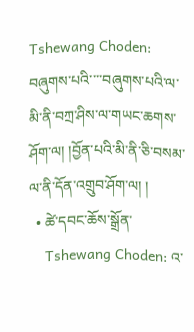Tshewang Choden: བཞུགས་པའི་་་་བཞུགས་པའི་ལ་མི་ནི་བཀྲ་ཤིས་ལ་གཡང་ཆགས་ཤོག་ལ། །བྱོན་པའི་མི་ནི་ཅི་བསམ་ལ་ནི་དོན་འགྲུབ་ཤོག་ལ། །
  • ཚེ་དབང་ཆོས་སྒྲོན་
    Tshewang Choden: འ་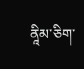ནཱིམ་ཅིག་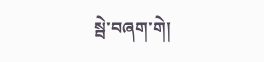སྦེ་བཞག་གེ།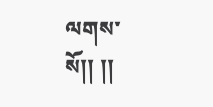ལགས་སོ།། །།